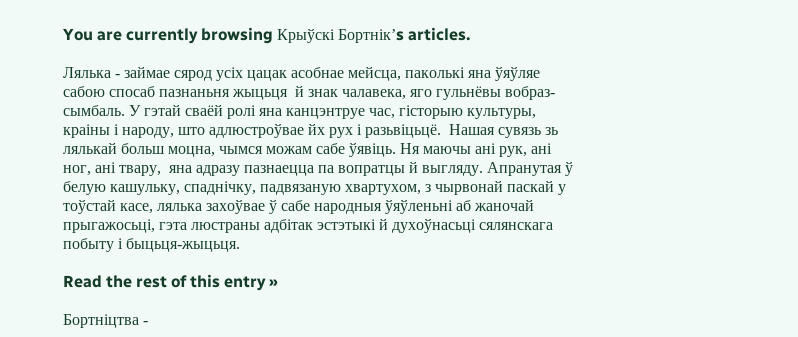You are currently browsing Крыўскі Бортнік’s articles.

Лялька - займае сярод усіх цацак асобнае мейсца, паколькі яна ўяўляе сабою спосаб пазнаньня жыцьця  й знак чалавека, яго гульнёвы вобраз-сымбаль. У гэтай сваёй ролі яна канцэнтруе час, гісторыю культуры, краіны і народу, што адлюстроўвае йх рух і разьвіцьцё.  Нашая сувязь зь лялькай больш моцна, чымся можам сабе ўявіць. Ня маючы ані рук, ані ног, ані твару,  яна адразу пазнаецца па вопратцы й выгляду. Апранутая ў белую кашульку, спаднічку, падвязаную хвартухом, з чырвонай паскай у тоўстай касе, лялька захоўвае ў сабе народныя ўяўленьні аб жаночай прыгажосьці, гэта люстраны адбітак эстэтыкі й духоўнасьці сялянскага побыту і быцьця-жыцьця.

Read the rest of this entry »

Бортніцтва -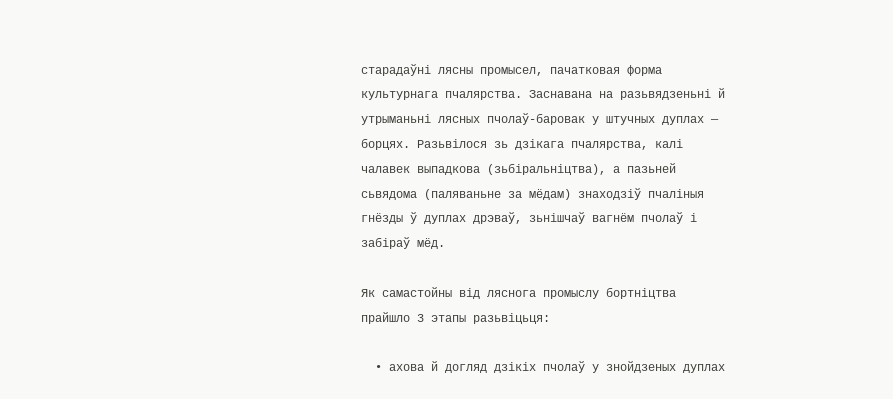старадаўні лясны промысел, пачатковая форма культурнага пчалярства. Заснавана на разьвядзеньні й утрыманьні лясных пчолаў-баровак у штучных дуплах — борцях. Разьвілося зь дзікага пчалярства, калі чалавек выпадкова (зьбіральніцтва), а пазьней сьвядома (паляваньне за мёдам) знаходзіў пчаліныя гнёзды ў дуплах дрэваў, зьнішчаў вагнём пчолаў і забіраў мёд.

Як самастойны від ляснога промыслу бортніцтва прайшло 3 этапы разьвіцьця:

  • ахова й догляд дзікіх пчолаў у знойдзеных дуплах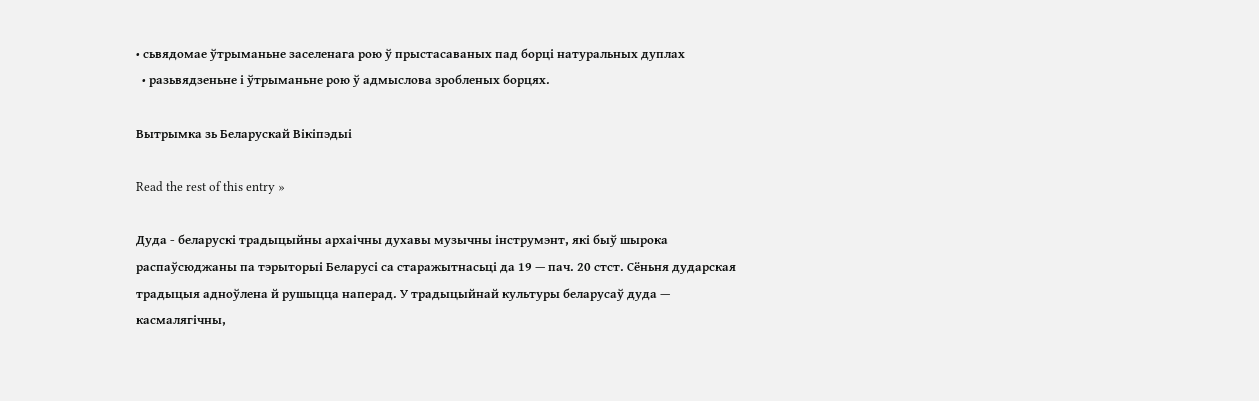• сьвядомае ўтрыманьне заселенага рою ў прыстасаваных пад борці натуральных дуплах
  • разьвядзеньне і ўтрыманьне рою ў адмыслова зробленых борцях.

Вытрымка зь Беларускай Вікіпэдыі

Read the rest of this entry »

Дуда - беларускі традыцыйны архаічны духавы музычны інструмэнт, які быў шырока распаўсюджаны па тэрыторыі Беларусі са старажытнасьці да 19 — пач. 20 стст. Сёньня дударская традыцыя адноўлена й рушыцца наперад. У традыцыйнай культуры беларусаў дуда — касмалягічны,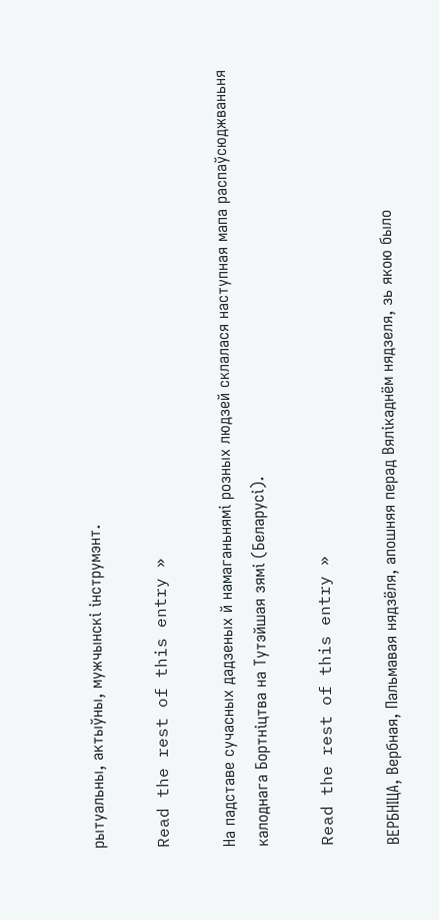рытуальны, актыўны, мужчынскі інструмэнт.

Read the rest of this entry »

На падставе сучасных дадзеных й намаганьнямі розных людзей склалася наступная мапа распаўсюджваньня калоднага Бортніцтва на Тутэйшая зямі (Беларусі).

Read the rest of this entry »

ВЕРБНІЦА, Вербная, Пальмавая нядзёля, апошняя перад Вялікаднём нядзеля, зь якою было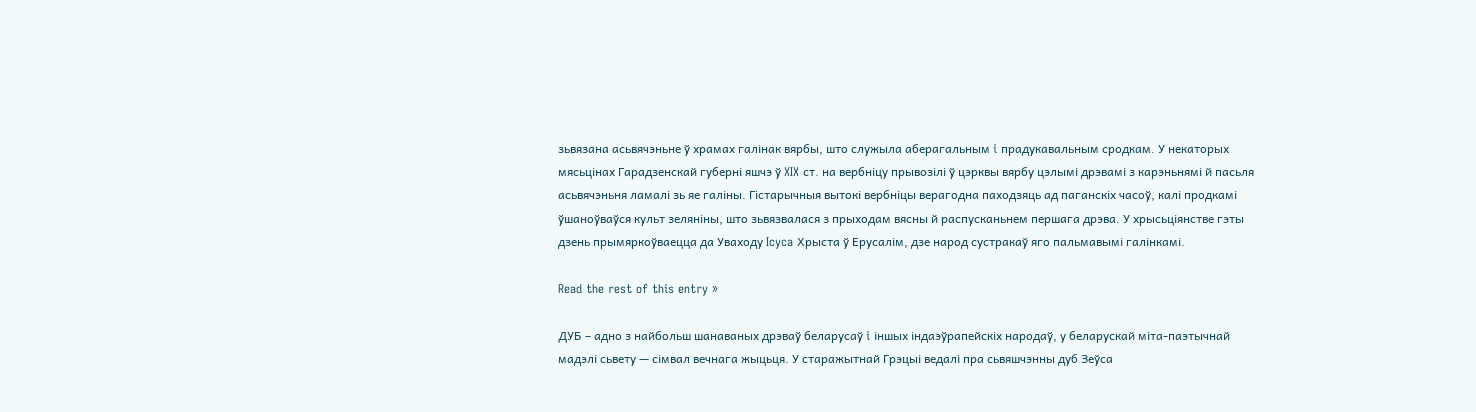зьвязана асьвячэньне ў храмах галінак вярбы, што служыла аберагальным i прадукавальным сродкам. У некаторых мясьцінах Гарадзенскай губерні яшчэ ў XIX ст. на вербніцу прывозілі ў цэрквы вярбу цэлымі дрэвамі з карэньнямі й пасьля асьвячэньня ламалі зь яе галіны. Гістарычныя вытокі вербніцы верагодна паходзяць ад паганскіх часоў, кaлi продкамі ўшаноўваўся культ зеляніны, што зьвязвалася з прыходам вясны й распусканьнем першага дрэва. У хрысьціянстве гэты дзень прымяркоўваецца да Уваходу Icyca Хрыста ў Ерусалім, дзе народ сустракаў яго пальмавымі галінкамі.

Read the rest of this entry »

ДУБ – адно з найбольш шанаваных дрэваў беларусаў i іншых індаэўрапейскіх народаў, у беларускай міта-паэтычнай мадэлі сьвету — сімвал вечнага жыцьця. У старажытнай Грэцыі ведалі пра сьвяшчэнны дуб Зеўса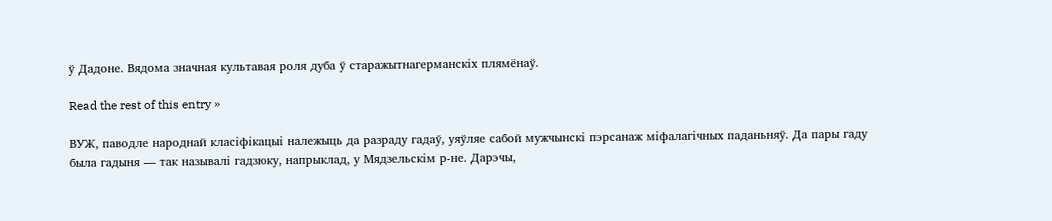ў Дадоне. Вядома значная культавая роля дуба ў старажытнагерманскіх плямёнаў.

Read the rest of this entry »

ВУЖ, паводле народнай класіфікацыі належыць да разраду гадаў, уяўляе сабой мужчынскі пэрсанаж міфалагічных паданьняў. Да пары гаду была гадыня — так называлі гадзюку, напрыклад, у Мядзельскім р-не. Дарэчы,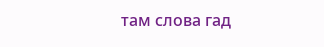там слова гад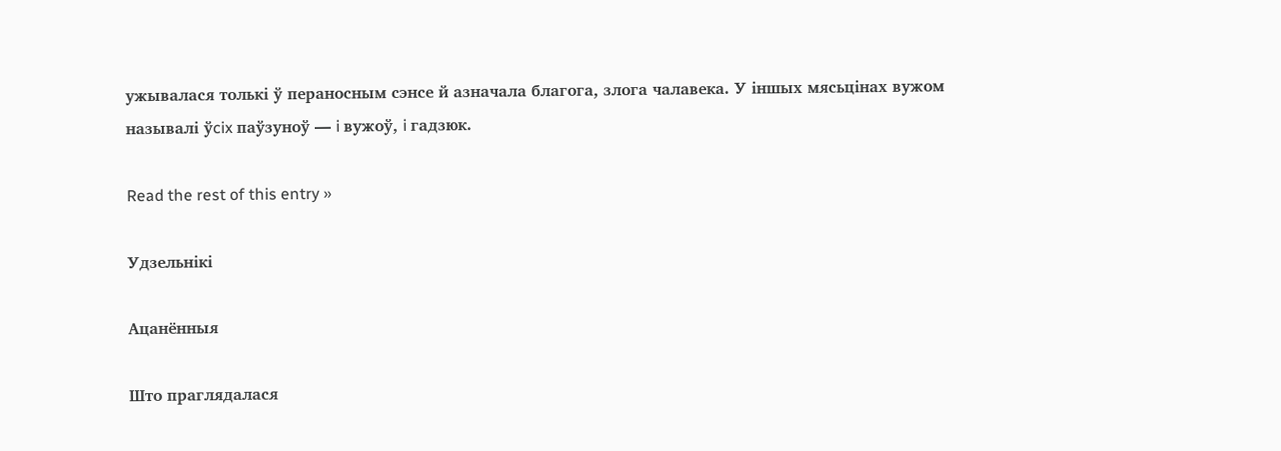ужывалася толькі ў пераносным сэнсе й азначала благога, злога чалавека. У іншых мясьцінах вужом называлі ўcix паўзуноў — i вужоў, i гадзюк.

Read the rest of this entry »

Удзельнікі

Ацанённыя

Што праглядалася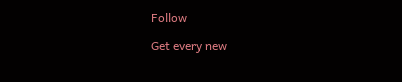Follow

Get every new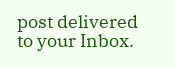post delivered to your Inbox.